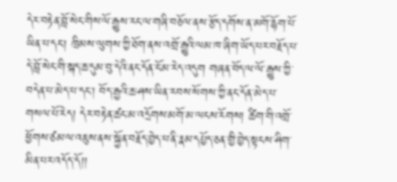དེར་བརྟེན་བློ་སེང་གིས་ལོ་རྒྱུས་རང་ལ་གཞི་བཅོལ་ནས་རྩོད་དགོས་ན་མགོ་རྙོག་པོ་ཡིན་པ་དང་། ཁྲིམས་ལུགས་ཀྱི་ཐོག་ནས་འགྲོ་རྒྱུའི་ལམ་ཁ་ཞིག་ཡོད་པར་བརྗོད་པ་དེ་བློ་སེང་གི་སྐད་ཆ་དུམ་བུ་དེའི་ནང་དོན་ངོ་མ་རེད་འདུག གཞན་བོད་ལ་ལོ་རྒྱུས་ཀྱི་བདེན་པ་མེད་པ་དང་། བོད་རྒྱའི་ཆ་ཤས་ཡིན་རབས་སོགས་ཀྱི་ནང་དོན་མེད་པ་གསལ་པོ་རེད། དེར་བརྟེན་ཚང་མ་འདྲོགས་མགོ་མ་ལངས་རོགས། ཚིག་གི་འགྲོ་ཕྱོགས་ཙམ་ལ་འཇུས་ནས་སྐྱོན་བརྗོད་བྱེད་པ་ནི་རྣམ་དཔྱོད་ཅན་གྱི་བྱེད་སྟངས་ཤིག་མིན་པར་འདོད་དོ།།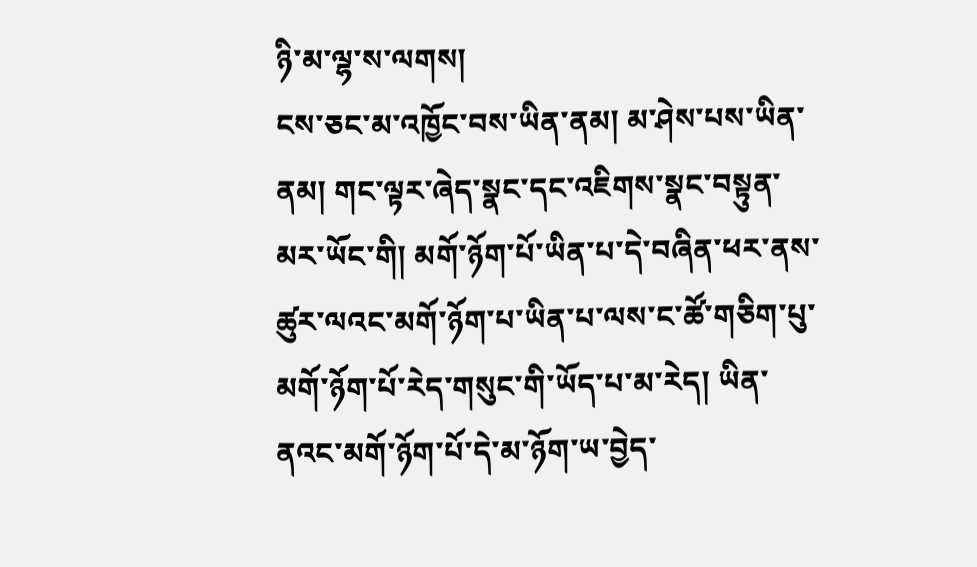ཉི་མ་ལྷ་ས་ལགས།
ངས་ཅང་མ་འཁྱོང་བས་ཡིན་ནམ། མ་ཤེས་པས་ཡིན་ནམ། གང་ལྟར་ཞེད་སྣང་དང་འཇིགས་སྣང་བསྟུན་མར་ཡོང་གི། མགོ་ཉོག་པོ་ཡིན་པ་དེ་བཞིན་ཕར་ནས་ཚུར་ལའང་མགོ་ཉོག་པ་ཡིན་པ་ལས་ང་ཚོ་གཅིག་པུ་མགོ་ཉོག་པོ་རེད་གསུང་གི་ཡོད་པ་མ་རེད། ཡིན་ནའང་མགོ་ཉོག་པོ་དེ་མ་ཉོག་ཡ་བྱེད་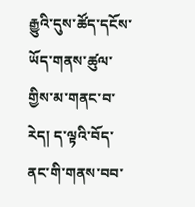རྒྱུའི་དུས་ཚོད་དངོས་ཡོད་གནས་ཚུལ་གྱིས་མ་གནང་བ་རེད། ད་ལྟའི་བོད་ནང་གི་གནས་བབ་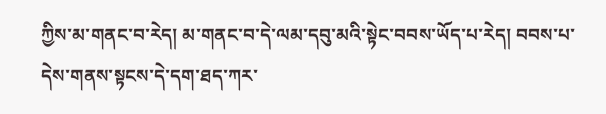ཀྱིས་མ་གནང་བ་རེད། མ་གནང་བ་དེ་ལམ་དབུ་མའི་སྟེང་བབས་ཡོད་པ་རེད། བབས་པ་དེས་གནས་སྟངས་དེ་དག་ཐད་ཀར་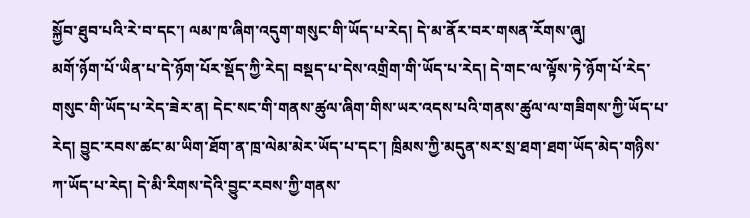སྐྱོབ་ཐུབ་པའི་རེ་བ་དང་། ལམ་ཁ་ཞིག་འདུག་གསུང་གི་ཡོད་པ་རེད། དེ་མ་ནོར་བར་གསན་རོགས་ཞུ།
མགོ་ཉོག་པོ་ཡིན་པ་དེ་ཉོག་པོར་སྡོད་ཀྱི་རེད། བསྡད་པ་དེས་འགྲིག་གི་ཡོད་པ་རེད། དེ་གང་ལ་ལྟོས་ཏེ་ཉོག་པོ་རེད་གསུང་གི་ཡོད་པ་རེད་ཟེར་ན། དེང་སང་གི་གནས་ཚུལ་ཞིག་གིས་ཡར་འདས་པའི་གནས་ཚུལ་ལ་གཟིགས་ཀྱི་ཡོད་པ་རེད། བྱུང་རབས་ཚང་མ་ཡིག་ཐོག་ན་ཁྲ་ལེམ་མེར་ཡོད་པ་དང་། ཁྲིམས་ཀྱི་མདུན་སར་སྲ་ཐག་ཐག་ཡོད་མེད་གཉིས་ཀ་ཡོད་པ་རེད། དེ་མི་རིགས་དེའི་བྱུང་རབས་ཀྱི་གནས་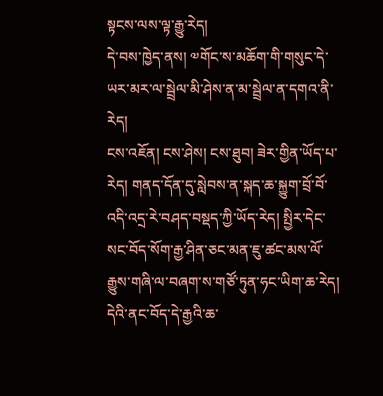སྟངས་ལས་ལྟ་རྒྱུ་རེད།
དེ་བས་ཁྱེད་ནས། ༧གོང་ས་མཆོག་གི་གསུང་དེ་ཡར་མར་ལ་སྦྲེལ་མི་ཤེས་ན་མ་སྦྲེལ་ན་དགའ་ནི་རེད།
ངས་འཇོན། ངས་ཤེས། ངས་ཐུབ། ཟེར་གྱིན་ཡོད་པ་རེད། གནད་དོན་དུ་སླེབས་ན་སྐད་ཆ་སྐྱུག་བྲོ་བོ་འདི་འདྲ་རེ་བཤད་བསྡད་ཀྱི་ཡོད་རེད། སྤྱིར་དེང་སང་བོད་སོག་རྒྱ་ཤིན་ཅང་མན་ཇུ་ཚང་མས་ལོ་རྒྱུས་གཞི་ལ་བཞག་ས་གཙོ་ཏུན་ཧང་ཡིག་ཆ་རེད། དེའི་ནང་བོད་དེ་རྒྱའི་ཆ་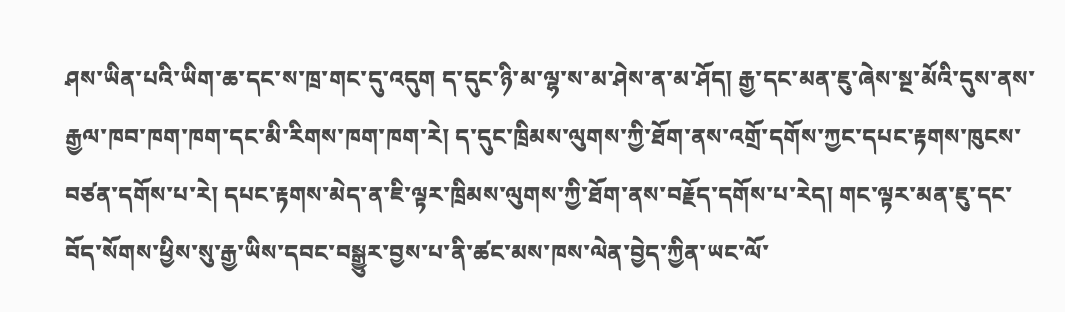ཤས་ཡིན་པའི་ཡིག་ཆ་དང་ས་ཁྲ་གང་དུ་འདུག ད་དུང་ཉི་མ་ལྷ་ས་མ་ཤེས་ན་མ་ཤོད། རྒྱ་དང་མན་ཇུ་ཞེས་སྔ་མོའི་དུས་ནས་རྒྱལ་ཁབ་ཁག་ཁག་དང་མི་རིགས་ཁག་ཁག་རེ། ད་དུང་ཁྲིམས་ལུགས་ཀྱི་ཐོག་ནས་འགྲོ་དགོས་ཀྱང་དཔང་རྟགས་ཁུངས་བཙན་དགོས་པ་རེ། དཔང་རྟགས་མེད་ན་ཇི་ལྟར་ཁྲིམས་ལུགས་ཀྱི་ཐོག་ནས་བརྗོད་དགོས་པ་རེད། གང་ལྟར་མན་ཇུ་དང་བོད་སོགས་ཕྱིས་སུ་རྒྱ་ཡིས་དབང་བསྒྱུར་བྱས་པ་ནི་ཚང་མས་ཁས་ལེན་བྱེད་ཀྱིན་ཡང་ལོ་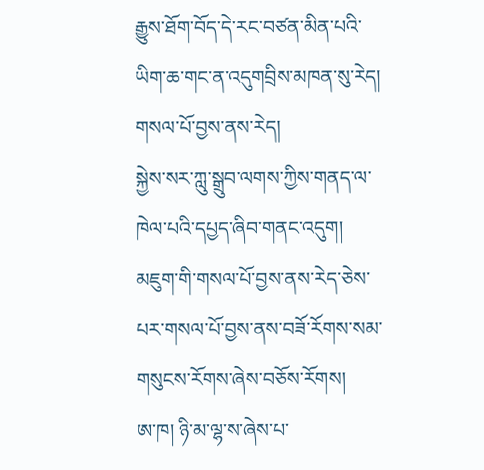རྒྱུས་ཐོག་བོད་དེ་རང་བཙན་མིན་པའི་ཡིག་ཆ་གང་ན་འདུགབྲིས་མཁན་སུ་རེད། གསལ་པོ་བྱས་ནས་རེད།
སྐྱེས་སར་ཀླུ་སྒྲུབ་ལགས་ཀྱིས་གནད་ལ་ཁེལ་པའི་དཔྱད་ཞིབ་གནང་འདུག།
མཇུག་གི་གསལ་པོ་བྱས་ནས་རེད་ཅེས་པར་གསལ་པོ་བྱས་ནས་བཟོ་རོགས་སམ་གསུངས་རོགས་ཞེས་བཅོས་རོགས།
ཨ་ཁ། ཉི་མ་ལྷ་ས་ཞེས་པ་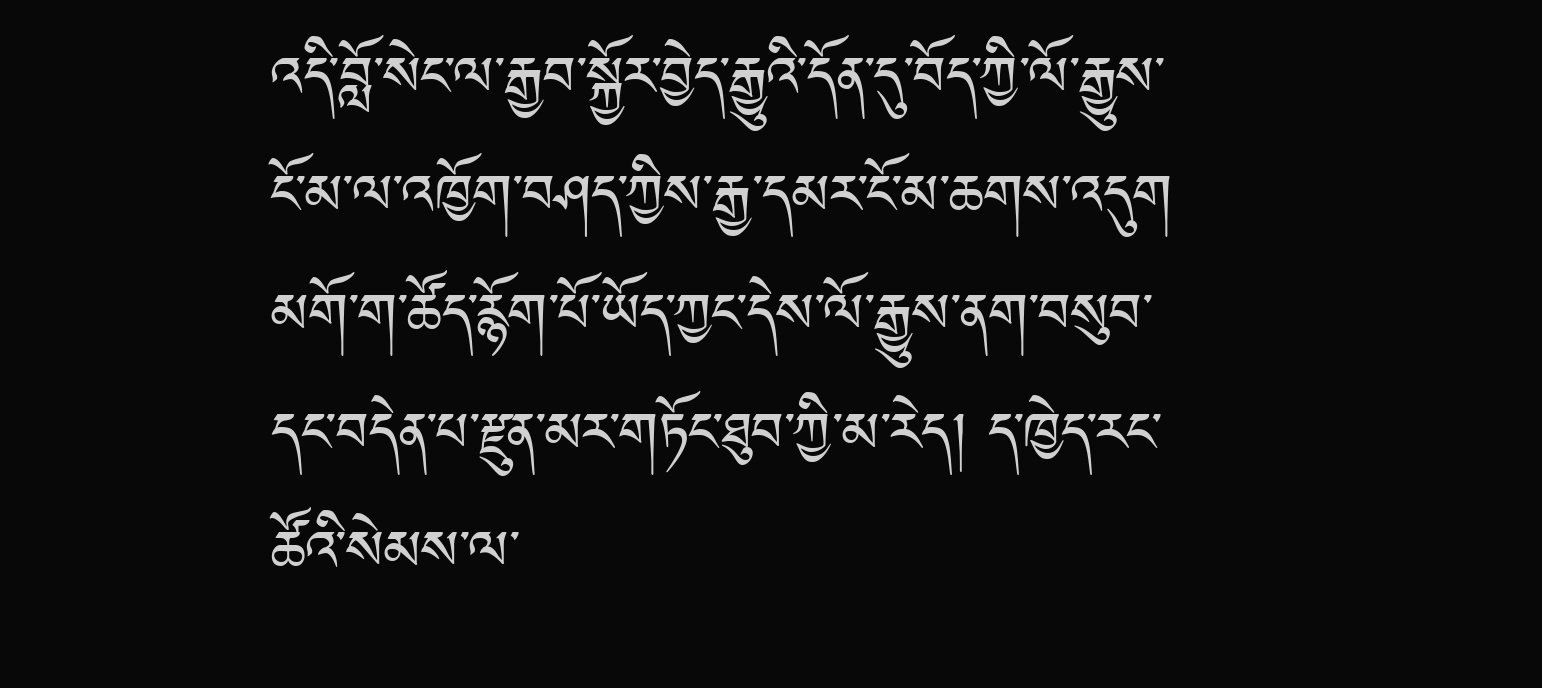འདི་བློ་སེང་ལ་རྒྱབ་སྐྱོར་བྱེད་རྒྱུའི་དོན་དུ་བོད་ཀྱི་ལོ་རྒྱུས་ངོ་མ་ལ་འཁྱོག་བཤད་ཀྱིས་རྒྱ་དམར་ངོ་མ་ཆགས་འདུག མགོ་ག་ཚོད་རྙོག་པོ་ཡོད་ཀྱང་དེས་ལོ་རྒྱུས་ནག་བསུབ་དང་བདེན་པ་རྫུན་མར་གཏོང་ཐུབ་ཀྱི་མ་རེད། ད་ཁྱེད་རང་ཚོའི་སེམས་ལ་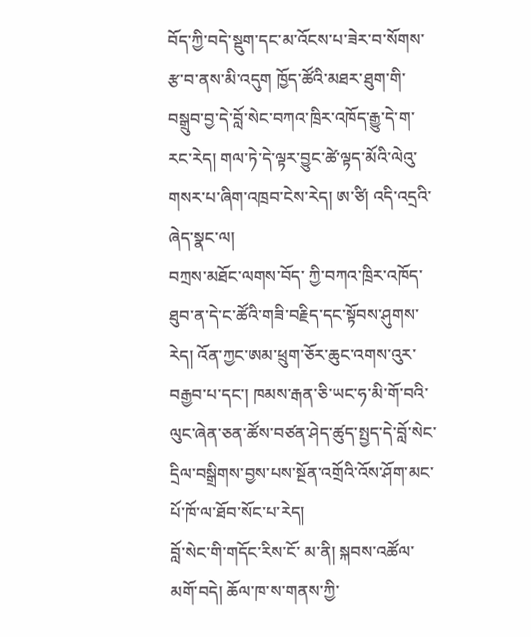བོད་ཀྱི་བདེ་སྡུག་དང་མ་འོངས་པ་ཟེར་བ་སོགས་རྩ་བ་ནས་མི་འདུག ཁྱོད་ཚོའི་མཐར་ཐུག་གི་བསྒྲུབ་བྱ་དེ་བློ་སེང་བཀའ་ཁྲིར་འཁོད་རྒྱུ་དེ་ག་རང་རེད། གལ་ཏེ་དེ་ལྟར་བྱུང་ཚེ་ལྟད་མོའི་ལེའུ་གསར་པ་ཞིག་འཁྲབ་ངེས་རེད། ཨ་ཙི། འདི་འདྲའི་ཞེད་སྣང་ལ།
བཀྲས་མཐོང་ལགས་བོད་ ཀྱི་བཀའ་ཁྲིར་འཁོད་ཐུབ་ན་དེ་ང་ཚོའི་གཟི་བརྗིད་དང་སྟོབས་ཤུགས་རེད། འོན་ཀྱང་ཨམ་ཕྲུག་ཅོར་ཆུང་འགས་འུར་བརྒྱབ་པ་དང་། ཁམས་རྒན་ཅི་ཡང་ཧ་མི་གོ་བའི་ལུང་ཞེན་ཅན་ཚོས་བཙན་ཤེད་ཚུད་སྤྱད་དེ་བློ་སེང་ དྲིལ་བསྒྲིགས་བྱས་པས་སྔོན་འགྲོའི་འོས་ཤོག་མང་པོ་ཁོ་ལ་ཐོབ་སོང་པ་རེད།
བློ་སེང་གི་གདོང་རིས་ངོ་ མ་ནི། སྐབས་འཚོལ་མགོ་བདེ། ཆོལ་ཁ་ས་གནས་ཀྱི་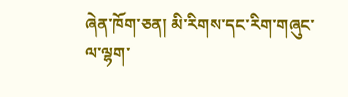ཞེན་ཁོག་ཅན། མི་རིགས་དང་རིག་གཞུང་ལ་ལྷག་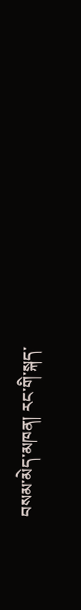བསམ་མེད་མཁན། རང་གི་སྐད་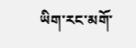ཡིག་རང་མགོ་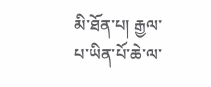མི་ཐོན་པ། རྒྱལ་པ་ཡིན་པོ་ཆེ་ལ་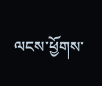ལངས་ཕྱོགས་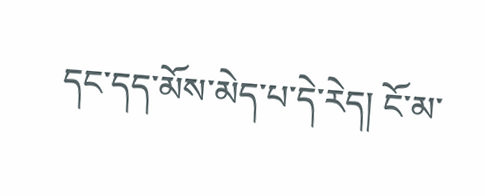དང་དད་མོས་མེད་པ་དེ་རེད། ངོ་མ་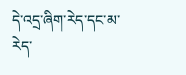དེ་འདྲ་ཞིག་རེད་དང་མ་རེད་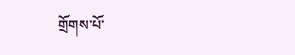གྲོགས་པོ་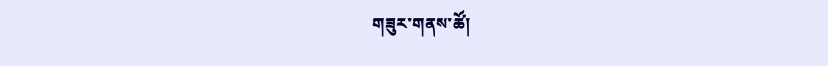གཟུར་གནས་ཚོ།